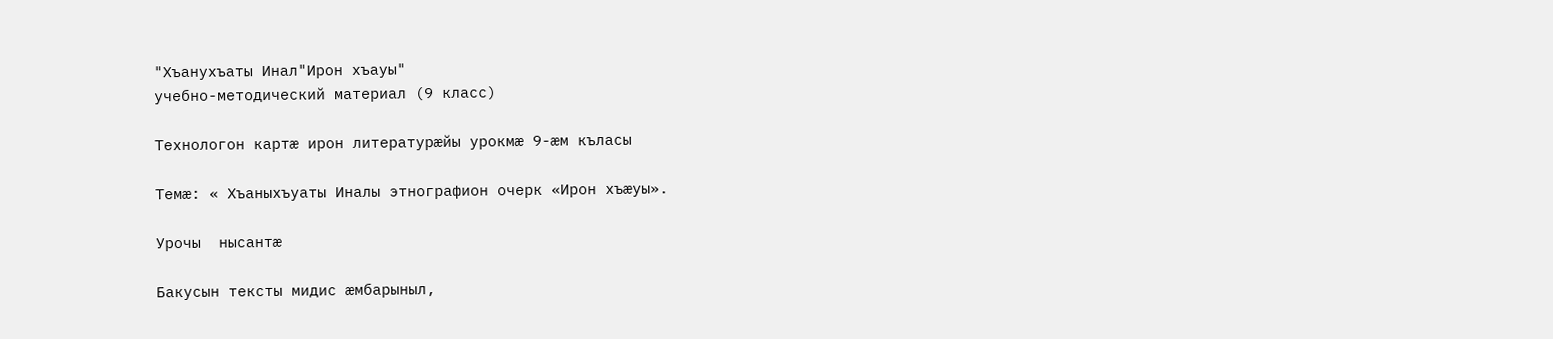"Хъанухъаты Инал"Ирон хъауы"
учебно-методический материал (9 класс)

Технологон картæ ирон литературæйы урокмæ 9-æм къласы

Темæ: « Хъаныхъуаты Иналы этнографион очерк «Ирон хъæуы».

Урочы  нысантæ

Бакусын тексты мидис æмбарыныл,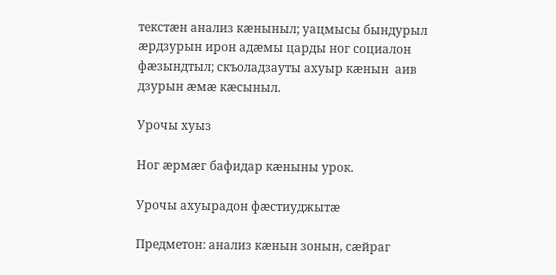текстæн анализ кæныныл; уацмысы бындурыл æрдзурын ирон адæмы царды ног социалон фæзындтыл; скъоладзауты ахуыр кæнын  аив дзурын æмæ кæсыныл.

Урочы хуыз

Ног æрмæг бафидар кæныны урок.

Урочы ахуырадон фæстиуджытæ

Предметон: анализ кæнын зонын, сæйраг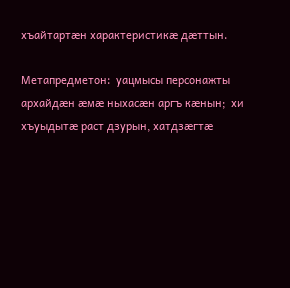хъайтартæн характеристикæ дæттын.

Метапредметон:  уацмысы персонажты архайдæн æмæ ныхасæн аргъ кæнын;  хи хъуыдытæ раст дзурын, хатдзæгтæ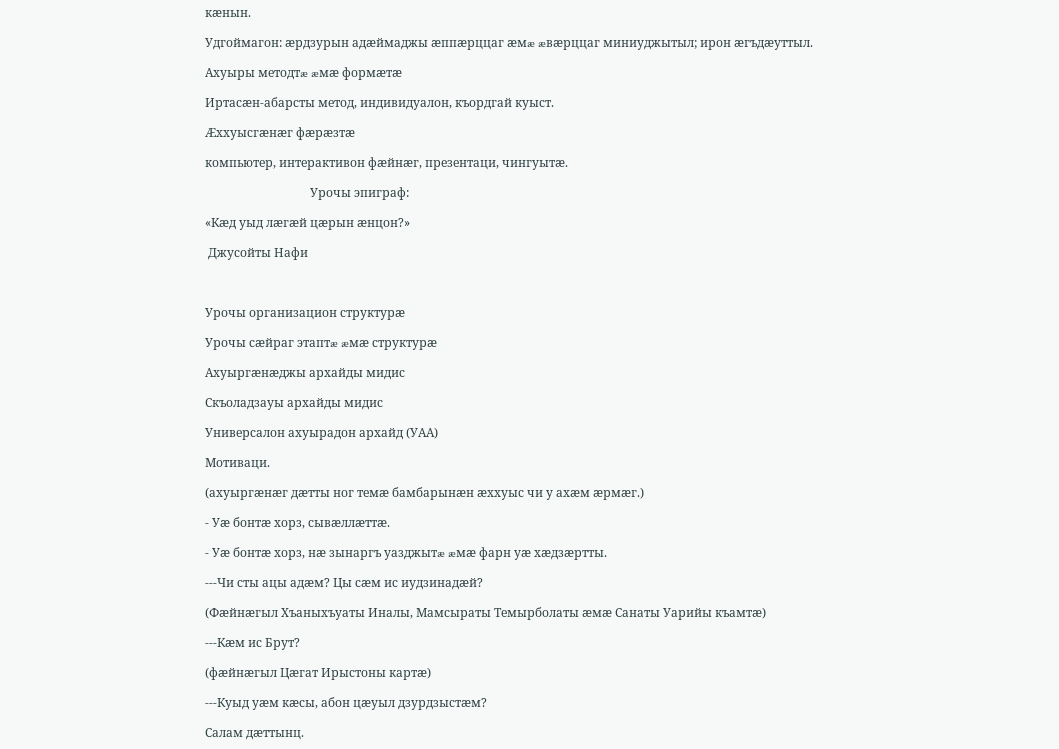кæнын.

Удгоймагон: æрдзурын адæймаджы æппæрццаг æмæ æвæрццаг миниуджытыл; ирон æгъдæуттыл.

Ахуыры методтæ æмæ формæтæ

Иртасæн-абарсты метод, индивидуалон, къордгай куыст.

Æххуысгæнæг фæрæзтæ

компьютер, интерактивон фæйнæг, презентаци, чингуытæ.

                                   Урочы эпиграф:

«Кæд уыд лæгæй цæрын æнцон?»

 Джусойты Нафи



Урочы организацион структурæ

Урочы сæйраг этаптæ æмæ структурæ

Ахуыргæнæджы архайды мидис

Скъоладзауы архайды мидис

Универсалон ахуырадон архайд (УАА)

Мотиваци.

(ахуыргæнæг дæтты ног темæ бамбарынæн æххуыс чи у ахæм æрмæг.)

- Уæ бонтæ хорз, сывæллæттæ.

- Уæ бонтæ хорз, нæ зынаргъ уазджытæ æмæ фарн уæ хæдзæртты.

---Чи сты ацы адæм? Цы сæм ис иудзинадæй?

(Фæйнæгыл Хъаныхъуаты Иналы, Мамсыраты Темырболаты æмæ Санаты Уарийы къамтæ)

---Кæм ис Брут?

(фæйнæгыл Цæгат Ирыстоны картæ)

---Куыд уæм кæсы, абон цæуыл дзурдзыстæм?

Салам дæттынц.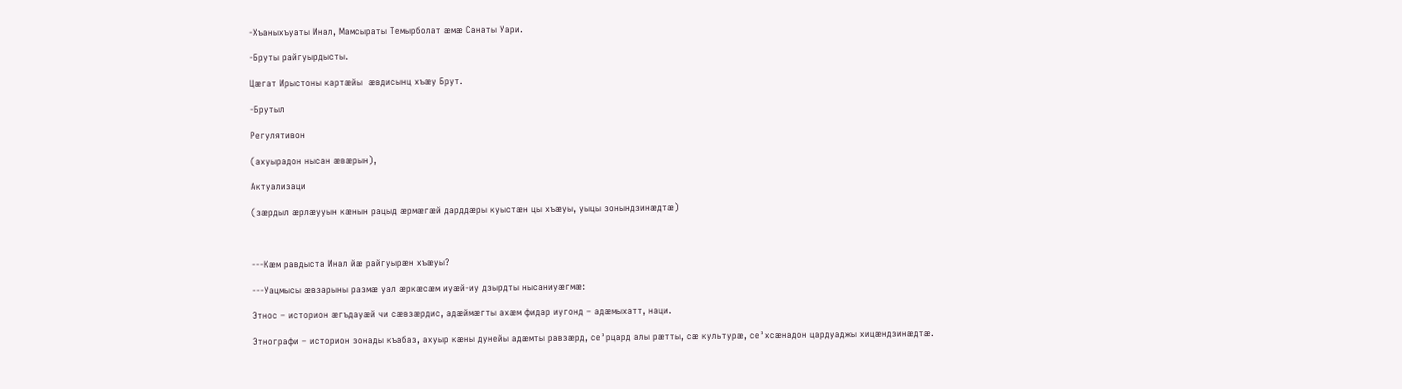-Хъаныхъуаты Инал, Мамсыраты Темырболат æмæ Санаты Уари.

-Бруты райгуырдысты.

Цæгат Ирыстоны картæйы  æвдисынц хъæу Брут.

-Брутыл

Регулятивон

(ахуырадон нысан æвæрын),

Актуализаци

(зæрдыл æрлæууын кæнын рацыд æрмæгæй дарддæры куыстæн цы хъæуы, уыцы зонындзинæдтæ)



---Кæм равдыста Инал йæ райгуырæн хъæуы?

---Уацмысы æвзарыны размæ уал æркæсæм иуæй-иу дзырдты нысаниуæгмæ:

Этнос – историон æгъдауæй чи сæвзæрдис, адæймæгты ахæм фидар иугонд – адæмыхатт, наци.

Этнографи – историон зонады къабаз, ахуыр кæны дунейы адæмты равзæрд, се՚рцард алы рæтты, сæ культурæ, се՚хсæнадон цардуаджы хицæндзинæдтæ.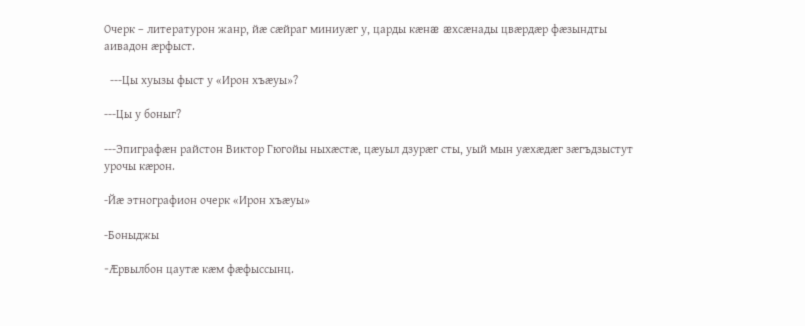Очерк – литературон жанр, йæ сæйраг миниуæг у, царды кæнæ æхсæнады цвæрдæр фæзындты аивадон æрфыст.

  ---Цы хуызы фыст у «Ирон хъæуы»?

---Цы у боныг?

---Эпиграфæн райстон Виктор Гюгойы ныхæстæ, цæуыл дзурæг сты, уый мын уæхæдæг зæгъдзыстут урочы кæрон.

-Йæ этнографион очерк «Ирон хъæуы»

-Боныджы

-Æрвылбон цаутæ кæм фæфыссынц.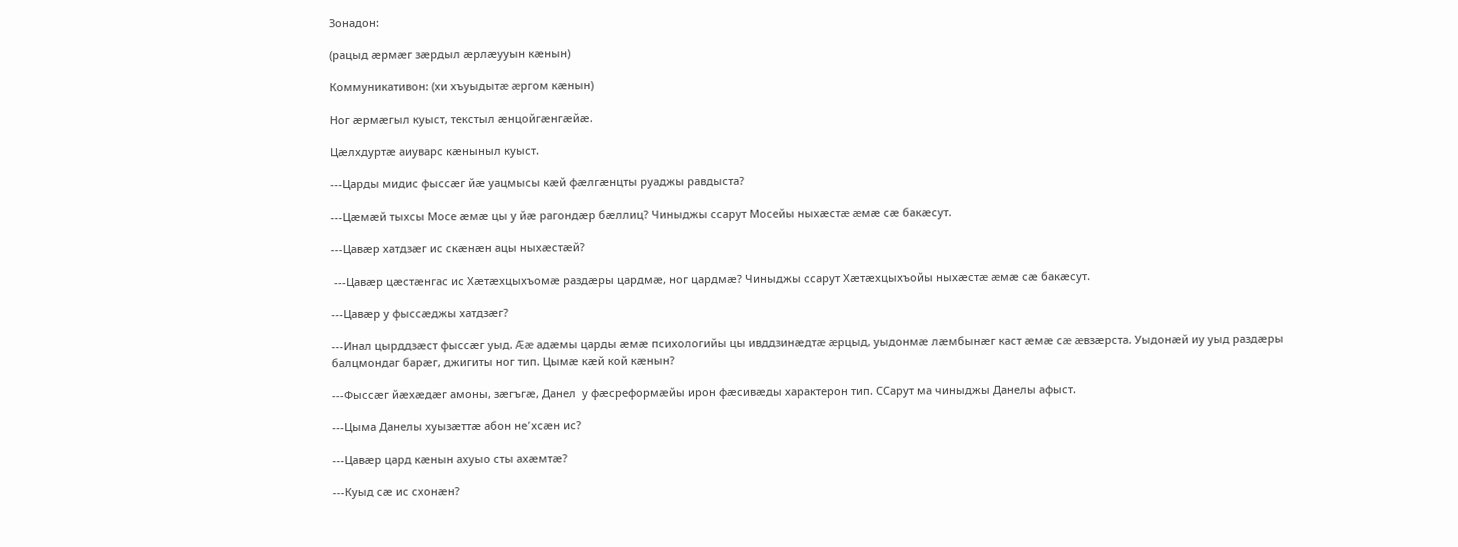Зонадон:

(рацыд æрмæг зæрдыл æрлæууын кæнын)

Коммуникативон: (хи хъуыдытæ æргом кæнын)

Ног æрмæгыл куыст, текстыл æнцойгæнгæйæ.

Цæлхдуртæ аиуварс кæныныл куыст.

---Царды мидис фыссæг йæ уацмысы кæй фæлгæнцты руаджы равдыста?

---Цæмæй тыхсы Мосе æмæ цы у йæ рагондæр бæллиц? Чиныджы ссарут Мосейы ныхæстæ æмæ сæ бакæсут.

---Цавæр хатдзæг ис скæнæн ацы ныхæстæй?

 ---Цавæр цæстæнгас ис Хæтæхцыхъомæ раздæры цардмæ, ног цардмæ? Чиныджы ссарут Хæтæхцыхъойы ныхæстæ æмæ сæ бакæсут.

---Цавæр у фыссæджы хатдзæг?

---Инал цырддзæст фыссæг уыд. Ææ адæмы царды æмæ психологийы цы ивддзинæдтæ æрцыд, уыдонмæ лæмбынæг каст æмæ сæ æвзæрста. Уыдонæй иу уыд раздæры балцмондаг барæг, джигиты ног тип. Цымæ кæй кой кæнын?

---Фыссæг йæхæдæг амоны, зæгъгæ, Данел  у фæсреформæйы ирон фæсивæды характерон тип. ССарут ма чиныджы Данелы афыст.

---Цыма Данелы хуызæттæ абон не՚хсæн ис?

---Цавæр цард кæнын ахуыо сты ахæмтæ?

---Куыд сæ ис схонæн?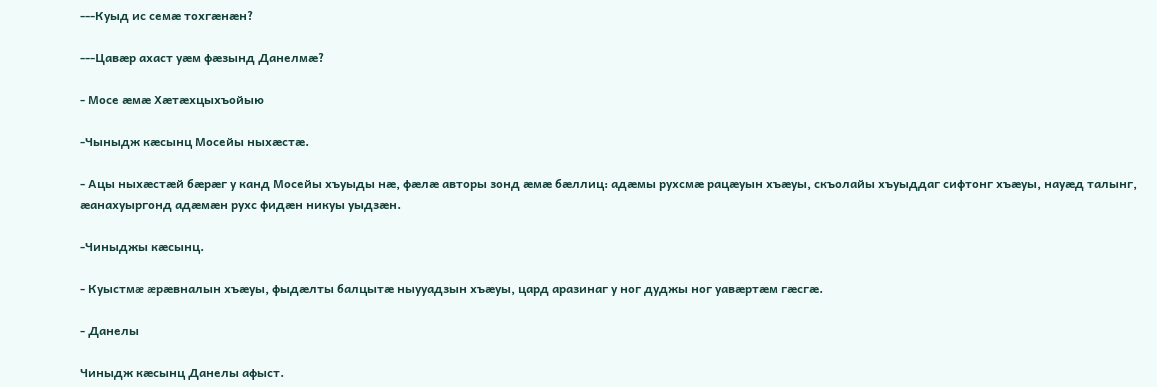---Куыд ис семæ тохгæнæн?

---Цавæр ахаст уæм фæзынд Данелмæ?

- Мосе æмæ Хæтæхцыхъойыю

-Чыныдж кæсынц Мосейы ныхæстæ.

- Ацы ныхæстæй бæрæг у канд Мосейы хъуыды нæ, фæлæ авторы зонд æмæ бæллиц: адæмы рухсмæ рацæуын хъæуы, скъолайы хъуыддаг сифтонг хъæуы, науæд талынг, æанахуыргонд адæмæн рухс фидæн никуы уыдзæн.

-Чиныджы кæсынц.

- Куыстмæ æрæвналын хъæуы, фыдæлты балцытæ ныууадзын хъæуы, цард аразинаг у ног дуджы ног уавæртæм гæсгæ.

- Данелы

Чиныдж кæсынц Данелы афыст.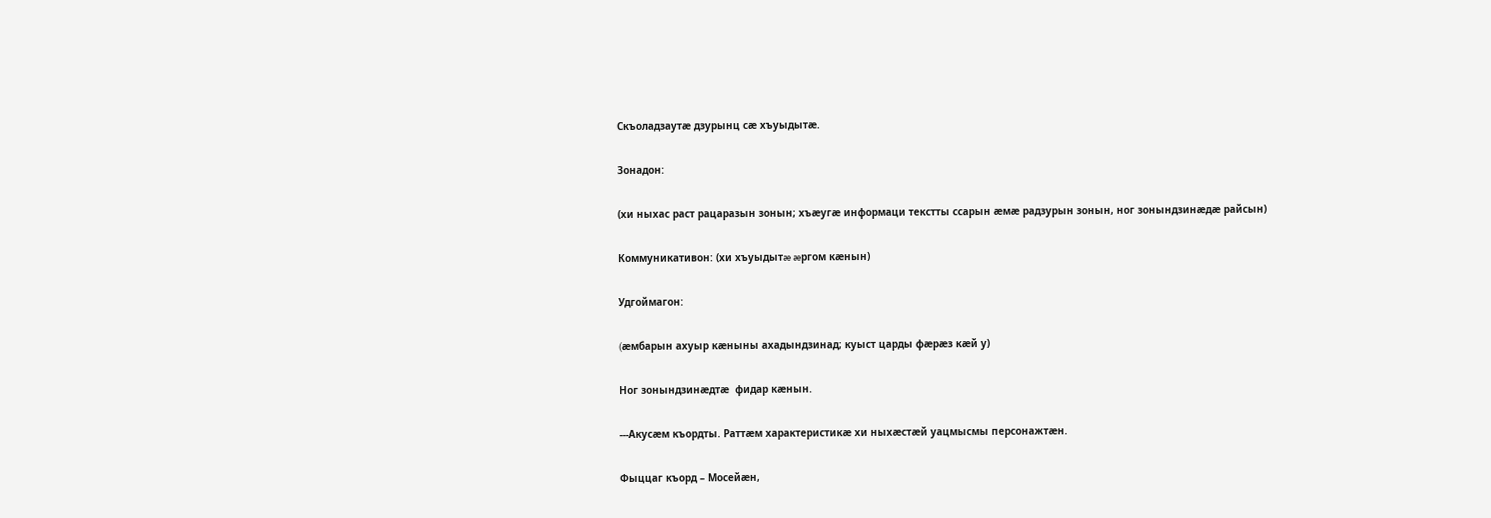Скъоладзаутæ дзурынц сæ хъуыдытæ.

Зонадон:

(хи ныхас раст рацаразын зонын; хъæугæ информаци текстты ссарын æмæ радзурын зонын, ног зонындзинæдæ райсын)

Коммуникативон: (хи хъуыдытæ æргом кæнын)

Удгоймагон:

(æмбарын ахуыр кæныны ахадындзинад; куыст царды фæрæз кæй у)

Ног зонындзинæдтæ  фидар кæнын.

---Акусæм къордты. Раттæм характеристикæ хи ныхæстæй уацмысмы персонажтæн.

Фыццаг къорд – Мосейæн,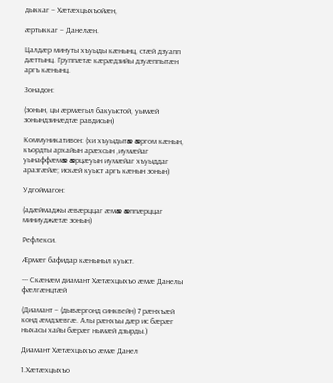дыккаг – Хæтæхцыхъойæн,

æртыккаг – Данелæн.

Цалдæр минуты хъуыды кæнынц, стæй дзуапп дæттынц. Группæтæ кæрæдзийы дзуæппытæн аргъ кæнынц.

Зонадон:

(зонын, цы æрмæгыл бакуыстой, уымæй зонындзинæдтæ равдисын)

Коммуникативон: (хи хъуыдытæ æргом кæнын, къордты архайын арæхсын ,иумæйаг уынаффæмæ æрцæуын иумæйаг хъуыддаг аразгæйæ; искæй куыст аргъ кæнын зонын)

Удгоймагон:

(адæймаджы æвæрццаг æмæ æппæрццаг миниуджæтæ зонын)

Рефлекси.

Æрмæг бафидар кæныныл куыст.

--- Скæнæм диамант Хæтæхцыхъо æмæ Данелы фæлгæнцтæй

(Диамант – (дывæргонд синквейн) 7 рæнхъæй конд æмдзæвгæ. Алы рæнхъы дæр ис бæрæг ныхасы хайы бæрæг нымæй дзырды.)

Диамант Хæтæхцыхъо æмæ Данел

1.Хæтæхцыхъо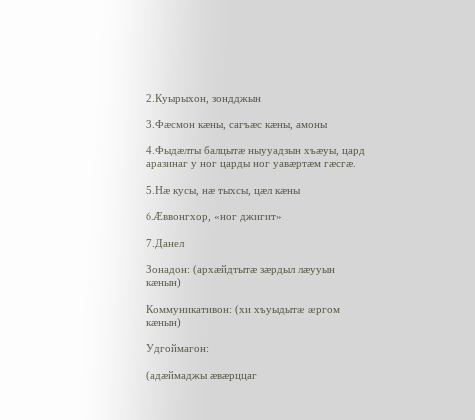2.Куырыхон, зондджын

3.Фæсмон кæны, сагъæс кæны, амоны

4.Фыдæлты балцытæ ныууадзын хъæуы, цард аразинаг у ног царды ног уавæртæм гæсгæ.

5.Нæ кусы, нæ тыхсы, цæл кæны

6.Æввонгхор, «ног джигит»

7.Данел

Зонадон: (архæйдтытæ зæрдыл лæууын кæнын)

Коммуникативон: (хи хъуыдытæ æргом кæнын)

Удгоймагон:

(адæймаджы æвæрццаг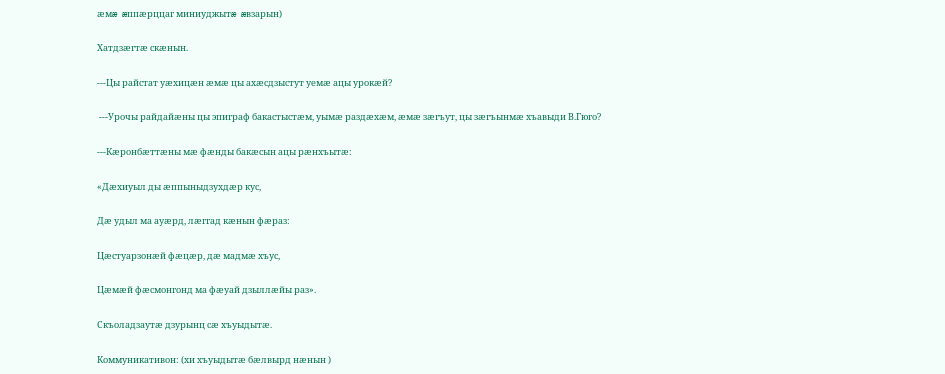æмæ æппæрццаг миниуджытæ æвзарын)

Хатдзæгтæ скæнын.

---Цы райстат уæхицæн æмæ цы ахæсдзыстут уемæ ацы урокæй?

 ---Урочы райдайæны цы эпиграф бакастыстæм, уымæ раздæхæм, æмæ зæгъут, цы зæгъынмæ хъавыди В.Гюго?

---Кæронбæттæны мæ фæнды бакæсын ацы рæнхъытæ:

«Дæхиуыл ды æппыныдзухдæр кус,

Дæ удыл ма ауæрд, лæггад кæнын фæраз:

Цæстуарзонæй фæцæр, дæ мадмæ хъус,

Цæмæй фæсмонгонд ма фæуай дзыллæйы раз».

Скъоладзаутæ дзурынц сæ хъуыдытæ.

Коммуникативон: (хи хъуыдытæ бæлвырд нæнын )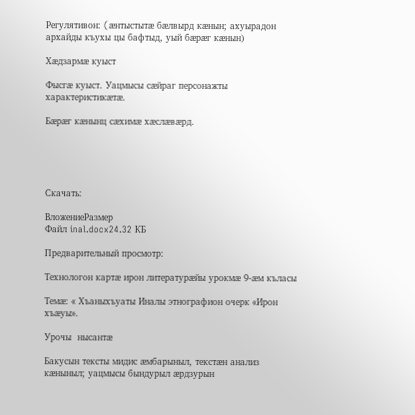Регулятивон: (æнтыстытæ бæлвырд кæнын; ахуырадон архайды къухы цы бафтыд, уый бæрæг кæнын)

Хæдзармæ куыст

Фысгæ куыст. Уацмысы сæйраг персонажты характеристикæтæ.

Бæрæг кæнынц сæхимæ хæслæвæрд.





Скачать:

ВложениеРазмер
Файл inal.docx24.32 КБ

Предварительный просмотр:

Технологон картæ ирон литературæйы урокмæ 9-æм къласы

Темæ: « Хъаныхъуаты Иналы этнографион очерк «Ирон хъæуы».

Урочы  нысантæ

Бакусын тексты мидис æмбарыныл, текстæн анализ кæныныл; уацмысы бындурыл æрдзурын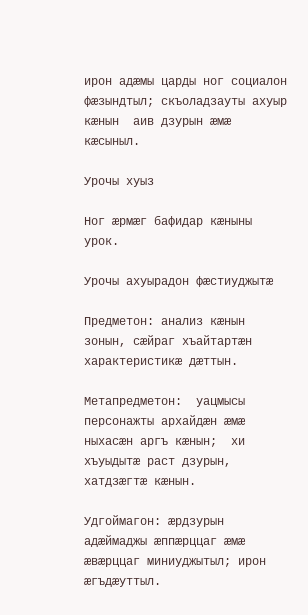ирон адæмы царды ног социалон фæзындтыл; скъоладзауты ахуыр кæнын  аив дзурын æмæ кæсыныл.

Урочы хуыз

Ног æрмæг бафидар кæныны урок.

Урочы ахуырадон фæстиуджытæ

Предметон: анализ кæнын зонын, сæйраг хъайтартæн характеристикæ дæттын.

Метапредметон:  уацмысы персонажты архайдæн æмæ ныхасæн аргъ кæнын;  хи хъуыдытæ раст дзурын, хатдзæгтæ кæнын.

Удгоймагон: æрдзурын адæймаджы æппæрццаг æмæ æвæрццаг миниуджытыл; ирон æгъдæуттыл.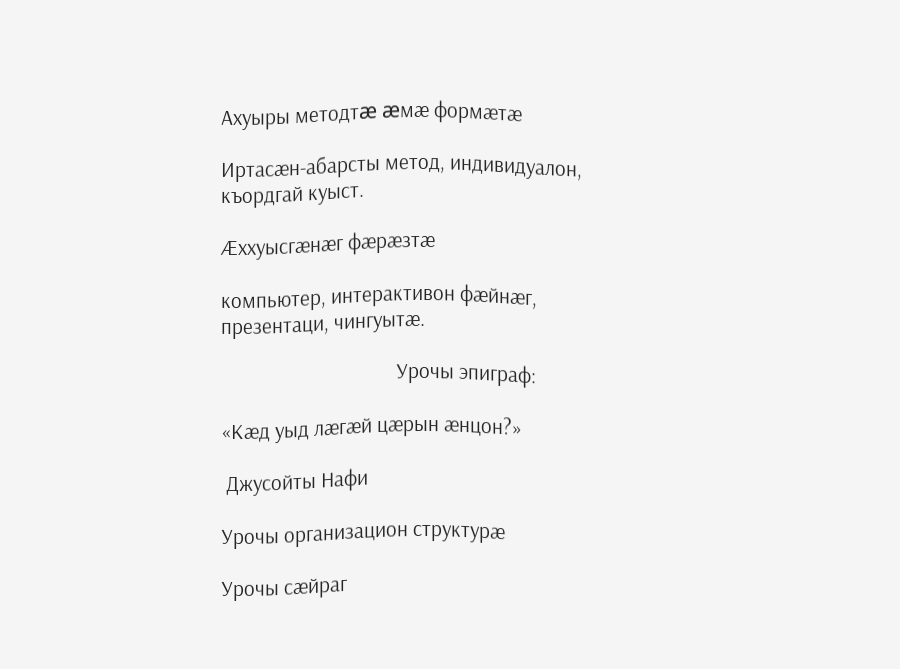Ахуыры методтæ æмæ формæтæ

Иртасæн-абарсты метод, индивидуалон, къордгай куыст.

Æххуысгæнæг фæрæзтæ

компьютер, интерактивон фæйнæг, презентаци, чингуытæ.

                                   Урочы эпиграф:

«Кæд уыд лæгæй цæрын æнцон?»

 Джусойты Нафи

Урочы организацион структурæ

Урочы сæйраг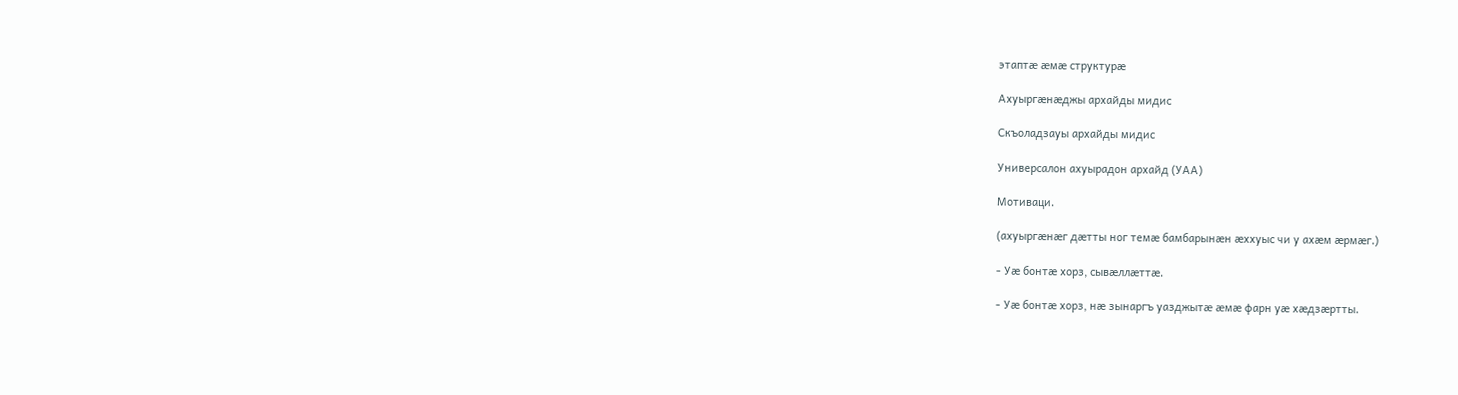этаптæ æмæ структурæ

Ахуыргæнæджы архайды мидис

Скъоладзауы архайды мидис

Универсалон ахуырадон архайд (УАА)

Мотиваци.

(ахуыргæнæг дæтты ног темæ бамбарынæн æххуыс чи у ахæм æрмæг.)

- Уæ бонтæ хорз, сывæллæттæ.

- Уæ бонтæ хорз, нæ зынаргъ уазджытæ æмæ фарн уæ хæдзæртты.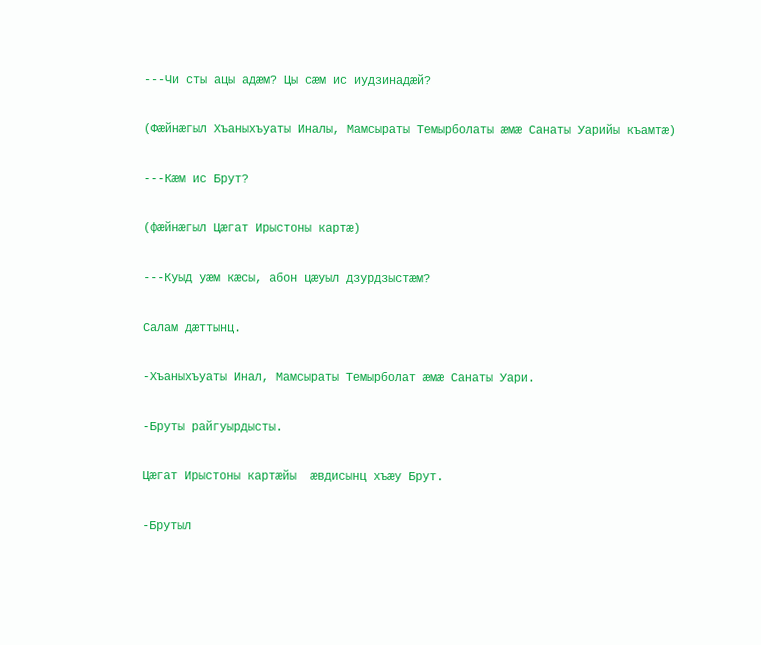---Чи сты ацы адæм? Цы сæм ис иудзинадæй?

(Фæйнæгыл Хъаныхъуаты Иналы, Мамсыраты Темырболаты æмæ Санаты Уарийы къамтæ)

---Кæм ис Брут?

(фæйнæгыл Цæгат Ирыстоны картæ)

---Куыд уæм кæсы, абон цæуыл дзурдзыстæм?

Салам дæттынц.

-Хъаныхъуаты Инал, Мамсыраты Темырболат æмæ Санаты Уари.

-Бруты райгуырдысты.

Цæгат Ирыстоны картæйы  æвдисынц хъæу Брут.

-Брутыл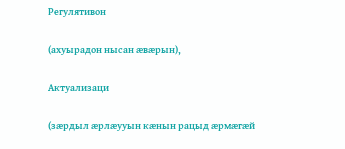Регулятивон

(ахуырадон нысан æвæрын),

Актуализаци

(зæрдыл æрлæууын кæнын рацыд æрмæгæй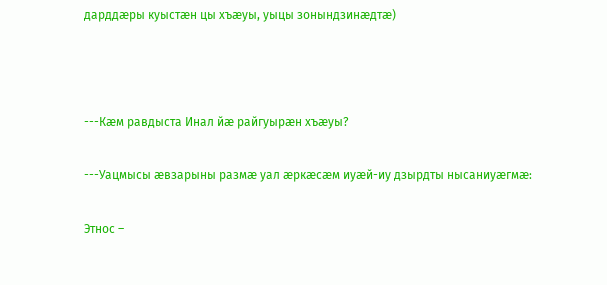дарддæры куыстæн цы хъæуы, уыцы зонындзинæдтæ)



---Кæм равдыста Инал йæ райгуырæн хъæуы?

---Уацмысы æвзарыны размæ уал æркæсæм иуæй-иу дзырдты нысаниуæгмæ:

Этнос –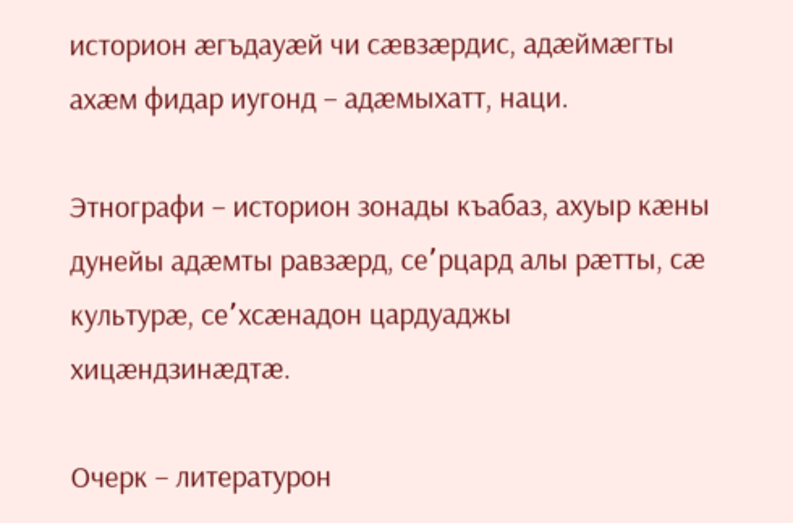историон æгъдауæй чи сæвзæрдис, адæймæгты ахæм фидар иугонд – адæмыхатт, наци.

Этнографи – историон зонады къабаз, ахуыр кæны дунейы адæмты равзæрд, се՚рцард алы рæтты, сæ культурæ, се՚хсæнадон цардуаджы хицæндзинæдтæ.

Очерк – литературон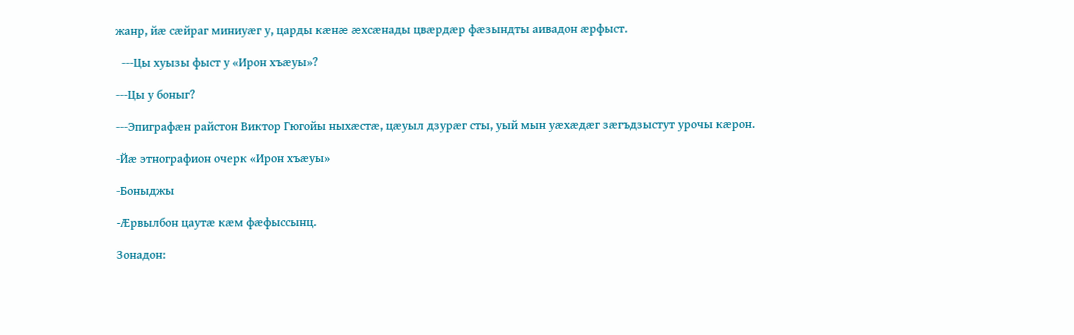жанр, йæ сæйраг миниуæг у, царды кæнæ æхсæнады цвæрдæр фæзындты аивадон æрфыст.

  ---Цы хуызы фыст у «Ирон хъæуы»?

---Цы у боныг?

---Эпиграфæн райстон Виктор Гюгойы ныхæстæ, цæуыл дзурæг сты, уый мын уæхæдæг зæгъдзыстут урочы кæрон.

-Йæ этнографион очерк «Ирон хъæуы»

-Боныджы

-Æрвылбон цаутæ кæм фæфыссынц.

Зонадон: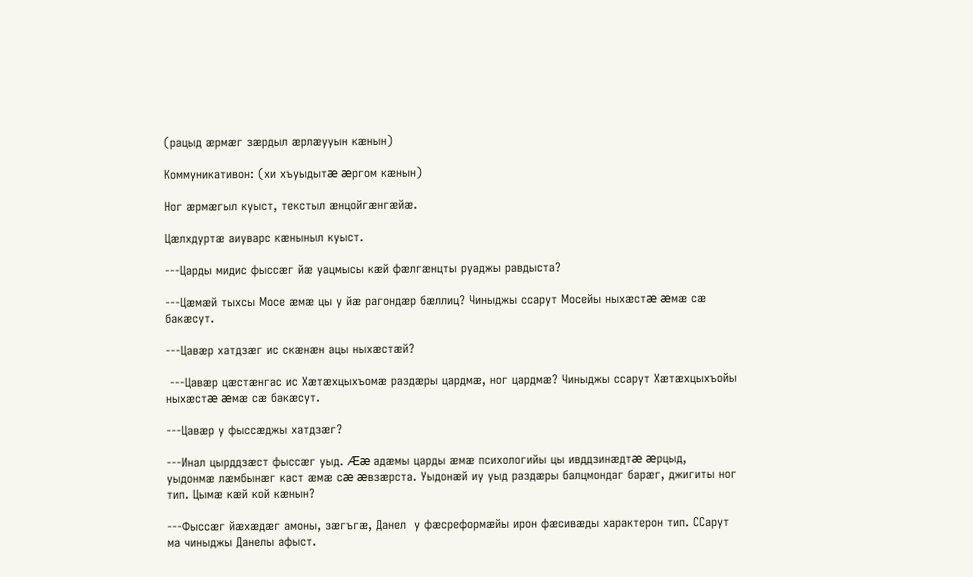(рацыд æрмæг зæрдыл æрлæууын кæнын)

Коммуникативон: (хи хъуыдытæ æргом кæнын)

Ног æрмæгыл куыст, текстыл æнцойгæнгæйæ.

Цæлхдуртæ аиуварс кæныныл куыст.

---Царды мидис фыссæг йæ уацмысы кæй фæлгæнцты руаджы равдыста?

---Цæмæй тыхсы Мосе æмæ цы у йæ рагондæр бæллиц? Чиныджы ссарут Мосейы ныхæстæ æмæ сæ бакæсут.

---Цавæр хатдзæг ис скæнæн ацы ныхæстæй?

 ---Цавæр цæстæнгас ис Хæтæхцыхъомæ раздæры цардмæ, ног цардмæ? Чиныджы ссарут Хæтæхцыхъойы ныхæстæ æмæ сæ бакæсут.

---Цавæр у фыссæджы хатдзæг?

---Инал цырддзæст фыссæг уыд. Ææ адæмы царды æмæ психологийы цы ивддзинæдтæ æрцыд, уыдонмæ лæмбынæг каст æмæ сæ æвзæрста. Уыдонæй иу уыд раздæры балцмондаг барæг, джигиты ног тип. Цымæ кæй кой кæнын?

---Фыссæг йæхæдæг амоны, зæгъгæ, Данел  у фæсреформæйы ирон фæсивæды характерон тип. ССарут ма чиныджы Данелы афыст.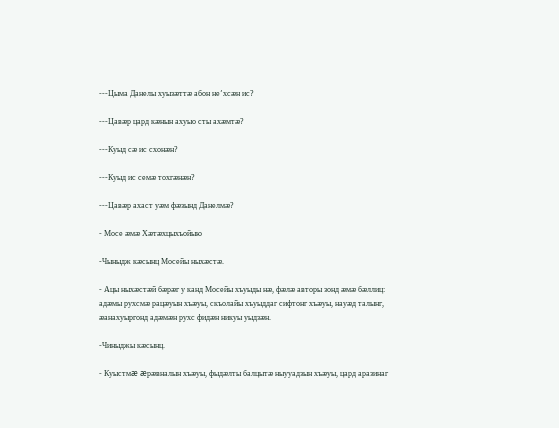---Цыма Данелы хуызæттæ абон не՚хсæн ис?

---Цавæр цард кæнын ахуыо сты ахæмтæ?

---Куыд сæ ис схонæн?

---Куыд ис семæ тохгæнæн?

---Цавæр ахаст уæм фæзынд Данелмæ?

- Мосе æмæ Хæтæхцыхъойыю

-Чыныдж кæсынц Мосейы ныхæстæ.

- Ацы ныхæстæй бæрæг у канд Мосейы хъуыды нæ, фæлæ авторы зонд æмæ бæллиц: адæмы рухсмæ рацæуын хъæуы, скъолайы хъуыддаг сифтонг хъæуы, науæд талынг, æанахуыргонд адæмæн рухс фидæн никуы уыдзæн.

-Чиныджы кæсынц.

- Куыстмæ æрæвналын хъæуы, фыдæлты балцытæ ныууадзын хъæуы, цард аразинаг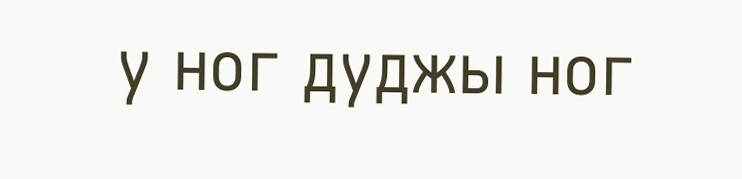у ног дуджы ног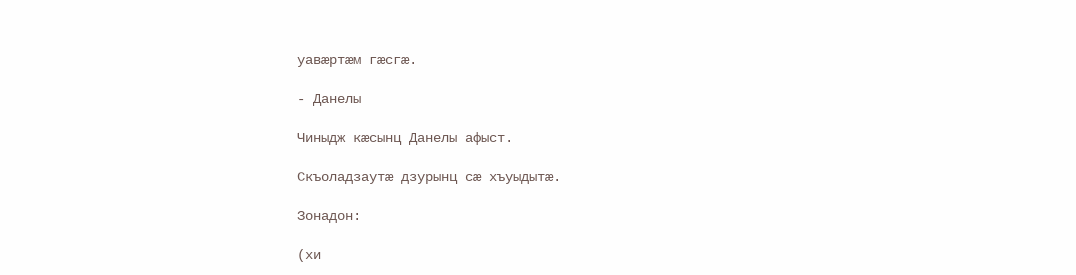уавæртæм гæсгæ.

- Данелы

Чиныдж кæсынц Данелы афыст.

Скъоладзаутæ дзурынц сæ хъуыдытæ.

Зонадон:

(хи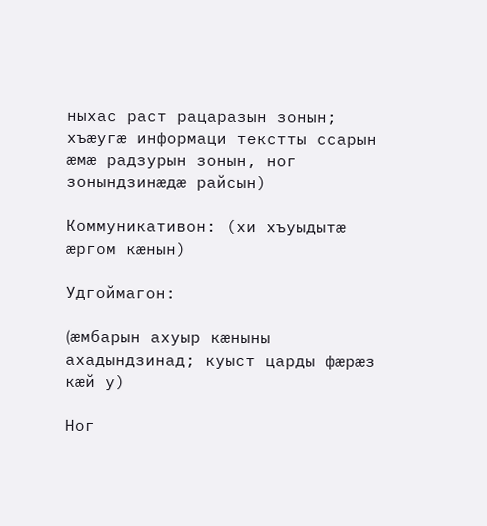ныхас раст рацаразын зонын; хъæугæ информаци текстты ссарын æмæ радзурын зонын, ног зонындзинæдæ райсын)

Коммуникативон: (хи хъуыдытæ æргом кæнын)

Удгоймагон:

(æмбарын ахуыр кæныны ахадындзинад; куыст царды фæрæз кæй у)

Ног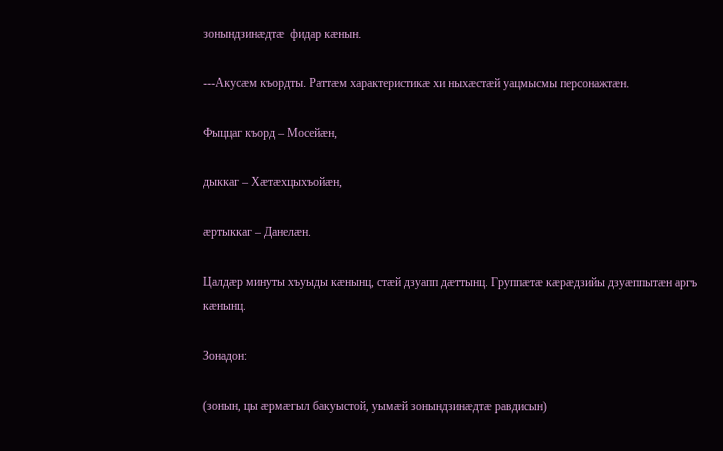зонындзинæдтæ  фидар кæнын.

---Акусæм къордты. Раттæм характеристикæ хи ныхæстæй уацмысмы персонажтæн.

Фыццаг къорд – Мосейæн,

дыккаг – Хæтæхцыхъойæн,

æртыккаг – Данелæн.

Цалдæр минуты хъуыды кæнынц, стæй дзуапп дæттынц. Группæтæ кæрæдзийы дзуæппытæн аргъ кæнынц.

Зонадон:

(зонын, цы æрмæгыл бакуыстой, уымæй зонындзинæдтæ равдисын)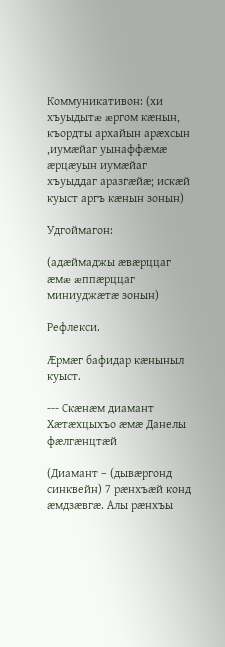Коммуникативон: (хи хъуыдытæ æргом кæнын, къордты архайын арæхсын ,иумæйаг уынаффæмæ æрцæуын иумæйаг хъуыддаг аразгæйæ; искæй куыст аргъ кæнын зонын)

Удгоймагон:

(адæймаджы æвæрццаг æмæ æппæрццаг миниуджæтæ зонын)

Рефлекси.

Æрмæг бафидар кæныныл куыст.

--- Скæнæм диамант Хæтæхцыхъо æмæ Данелы фæлгæнцтæй

(Диамант – (дывæргонд синквейн) 7 рæнхъæй конд æмдзæвгæ. Алы рæнхъы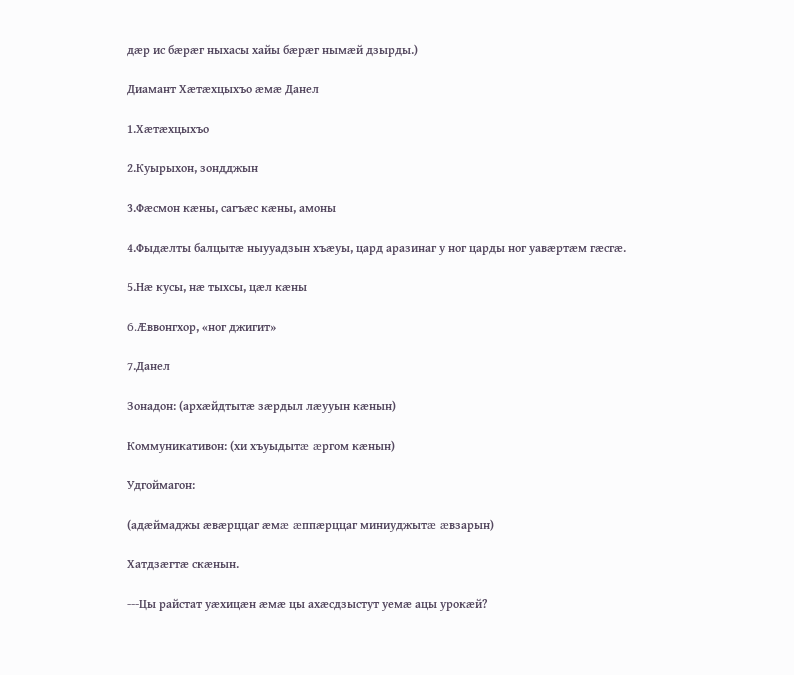дæр ис бæрæг ныхасы хайы бæрæг нымæй дзырды.)

Диамант Хæтæхцыхъо æмæ Данел

1.Хæтæхцыхъо

2.Куырыхон, зондджын

3.Фæсмон кæны, сагъæс кæны, амоны

4.Фыдæлты балцытæ ныууадзын хъæуы, цард аразинаг у ног царды ног уавæртæм гæсгæ.

5.Нæ кусы, нæ тыхсы, цæл кæны

6.Æввонгхор, «ног джигит»

7.Данел

Зонадон: (архæйдтытæ зæрдыл лæууын кæнын)

Коммуникативон: (хи хъуыдытæ æргом кæнын)

Удгоймагон:

(адæймаджы æвæрццаг æмæ æппæрццаг миниуджытæ æвзарын)

Хатдзæгтæ скæнын.

---Цы райстат уæхицæн æмæ цы ахæсдзыстут уемæ ацы урокæй?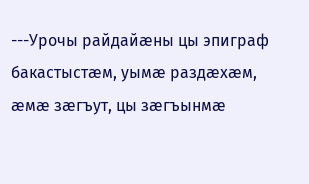---Урочы райдайæны цы эпиграф бакастыстæм, уымæ раздæхæм, æмæ зæгъут, цы зæгъынмæ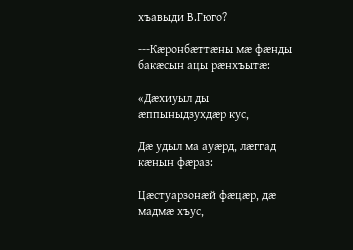хъавыди В.Гюго?

---Кæронбæттæны мæ фæнды бакæсын ацы рæнхъытæ:

«Дæхиуыл ды æппыныдзухдæр кус,

Дæ удыл ма ауæрд, лæггад кæнын фæраз:

Цæстуарзонæй фæцæр, дæ мадмæ хъус,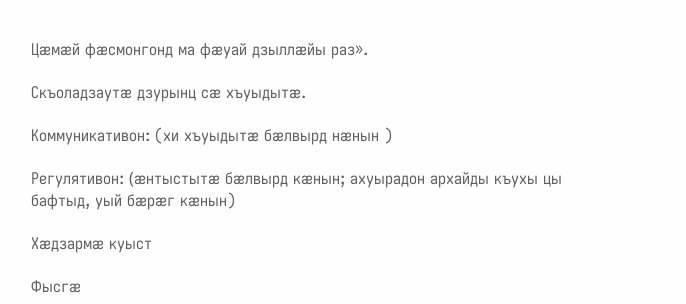Цæмæй фæсмонгонд ма фæуай дзыллæйы раз».

Скъоладзаутæ дзурынц сæ хъуыдытæ.

Коммуникативон: (хи хъуыдытæ бæлвырд нæнын )

Регулятивон: (æнтыстытæ бæлвырд кæнын; ахуырадон архайды къухы цы бафтыд, уый бæрæг кæнын)

Хæдзармæ куыст

Фысгæ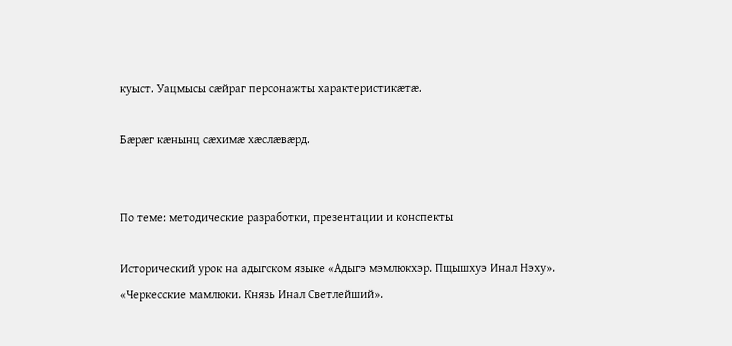куыст. Уацмысы сæйраг персонажты характеристикæтæ.

Бæрæг кæнынц сæхимæ хæслæвæрд.


По теме: методические разработки, презентации и конспекты

Исторический урок на адыгском языке «Адыгэ мэмлюкхэр. Пщышхуэ Инал Нэху». «Черкесские мамлюки. Князь Инал Светлейший».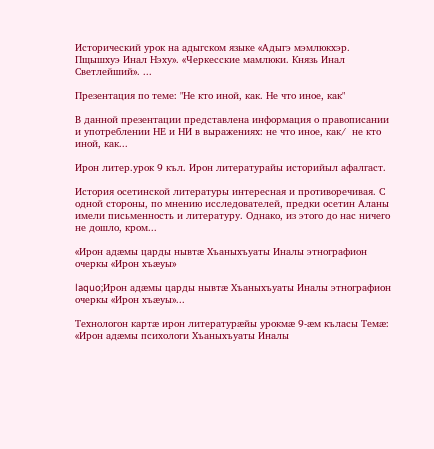Исторический урок на адыгском языке «Адыгэ мэмлюкхэр. Пщышхуэ Инал Нэху». «Черкесские мамлюки. Князь Инал Светлейший». ...

Презентация по теме: "Не кто иной, как. Не что иное, как"

В данной презентации представлена информация о правописании и употреблении НЕ и НИ в выражениях: не что иное, как/  не кто иной, как...

Ирон литер.урок 9 къл. Ирон литературайы историйыл афалгаст.

История осетинской литературы интересная и противоречивая. С одной стороны, по мнению исследователей, предки осетин Аланы имели письменность и литературу. Однако, из этого до нас ничего не дошло, кром...

«Ирон адæмы царды нывтæ Хъаныхъуаты Иналы этнографион очеркы «Ирон хъæуы»

laquo;Ирон адæмы царды нывтæ Хъаныхъуаты Иналы этнографион очеркы «Ирон хъæуы»...

Технологон картæ ирон литературæйы урокмæ 9-æм къласы Темæ: «Ирон адæмы психологи Хъаныхъуаты Иналы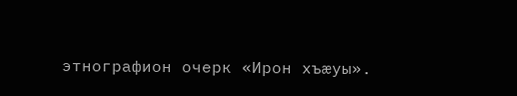этнографион очерк «Ирон хъæуы».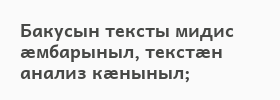Бакусын тексты мидис æмбарыныл, текстæн анализ кæныныл;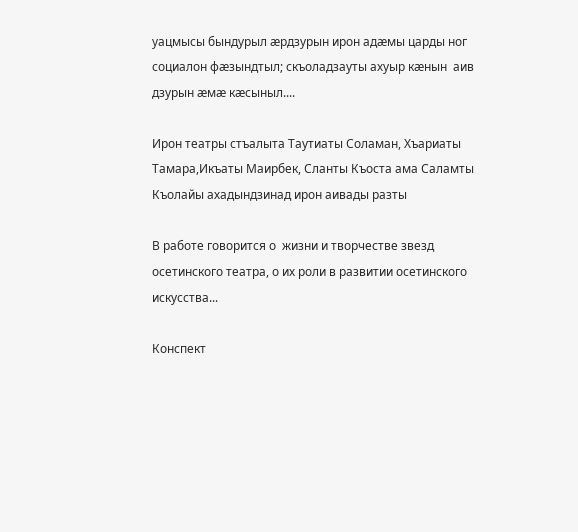уацмысы бындурыл æрдзурын ирон адæмы царды ног социалон фæзындтыл; скъоладзауты ахуыр кæнын  аив дзурын æмæ кæсыныл....

Ирон театры стъалыта Таутиаты Соламан, Хъариаты Тамара,Икъаты Маирбек, Сланты Къоста ама Саламты Къолайы ахадындзинад ирон аивады разты

В работе говорится о  жизни и творчестве звезд осетинского театра, о их роли в развитии осетинского искусства...

Конспект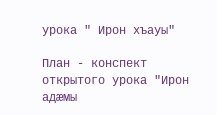урока " Ирон хъауы"

План - конспект открытого урока "Ирон адæмы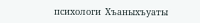психологи  Хъаныхъуаты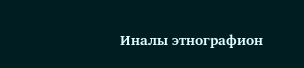Иналы этнографион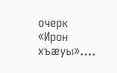очерк «Ирон хъæуы»....